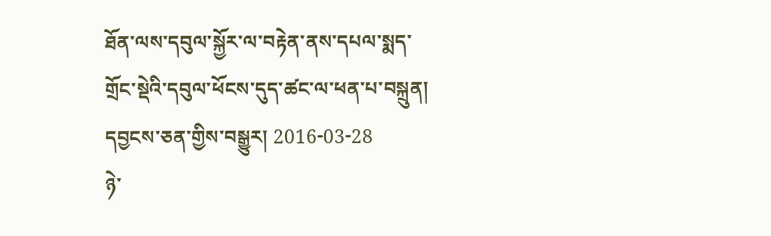ཐོན་ལས་དབུལ་སྐྱོར་ལ་བརྟེན་ནས་དཔལ་སྨད་གྲོང་སྡེའི་དབུལ་ཕོངས་དུད་ཚང་ལ་ཕན་པ་བསྐྲུན།
དབྱངས་ཅན་གྱིས་བསྒྱུར། 2016-03-28
ཉེ་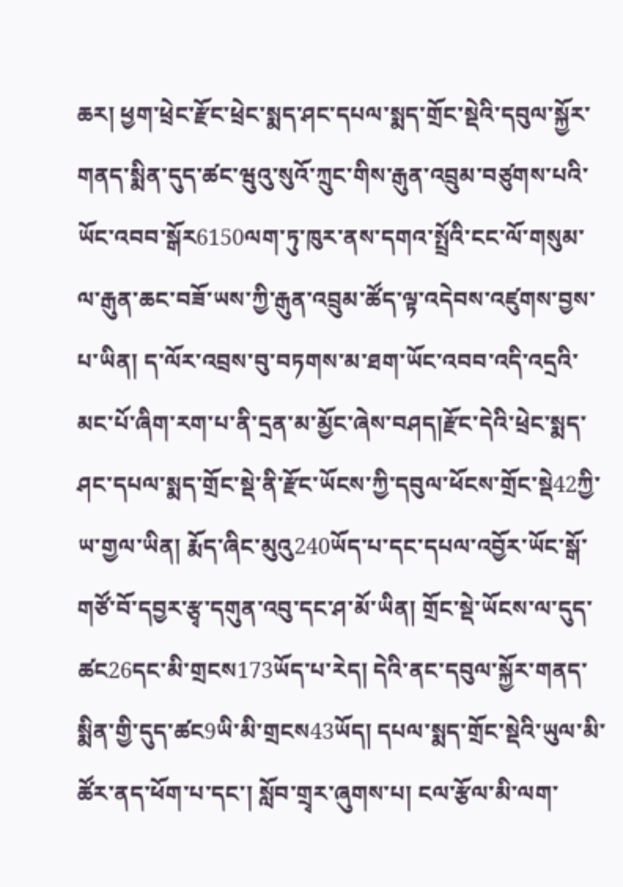ཆར། ཕྱག་ཕྲེང་རྫོང་ཕྲེང་སྨད་ཤང་དཔལ་སྨད་གྲོང་སྡེའི་དབུལ་སྐྱོར་གནད་སྨིན་དུད་ཚང་ཝུའུ་སུའོ་ཀྲུང་གིས་རྒུན་འབྲུམ་བཙུགས་པའི་ཡོང་འབབ་སྒོར6150ལག་ཏུ་ཁུར་ནས་དགའ་སྤྲོའི་ངང་ལོ་གསུམ་ལ་རྒུན་ཆང་བཟོ་ཡས་ཀྱི་རྒུན་འབྲུམ་ཚོད་ལྟ་འདེབས་འཛུགས་བྱས་པ་ཡིན། ད་ལོར་འབྲས་བུ་བཏགས་མ་ཐག་ཡོང་འབབ་འདི་འདྲའི་མང་པོ་ཞིག་རག་པ་ནི་དྲན་མ་མྱོང་ཞེས་བཤད།རྫོང་དེའི་ཕྲེང་སྨད་ཤང་དཔལ་སྨད་གྲོང་སྡེ་ནི་རྫོང་ཡོངས་ཀྱི་དབུལ་ཕོངས་གྲོང་སྡེ42ཀྱི་ཡ་གྱལ་ཡིན། རྨོད་ཞིང་མུའུ240ཡོད་པ་དང་དཔལ་འབྱོར་ཡོང་སྒོ་གཙོ་བོ་དབྱར་རྩྭ་དགུན་འབུ་དང་ཤ་མོ་ཡིན། གྲོང་སྡེ་ཡོངས་ལ་དུད་ཚང26དང་མི་གྲངས173ཡོད་པ་རེད། དེའི་ནང་དབུལ་སྐྱོར་གནད་སྨིན་གྱི་དུད་ཚང9ཡི་མི་གྲངས43ཡོད། དཔལ་སྨད་གྲོང་སྡེའི་ཡུལ་མི་ཚོར་ནད་ཕོག་པ་དང་། སློབ་གྲྭར་ཞུགས་པ། ངལ་རྩོལ་མི་ལག་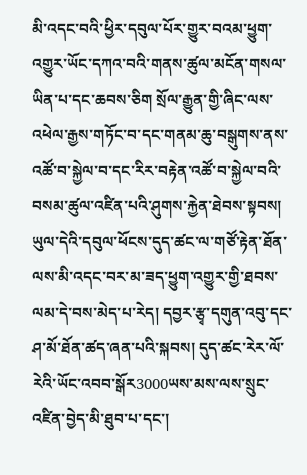མི་འདང་བའི་ཕྱིར་དབུལ་པོར་གྱུར་བའམ་ཕྱུག་འགྱུར་ཡོང་དཀའ་བའི་གནས་ཚུལ་མངོན་གསལ་ཡིན་པ་དང་ཆབས་ཅིག སྲོལ་རྒྱུན་གྱི་ཞིང་ལས་འཕེལ་རྒྱས་གཏོང་བ་དང་གནམ་ཆུ་བསྒུགས་ནས་འཚོ་བ་སྐྱེལ་བ་དང་རིར་བརྟེན་འཚོ་བ་སྐྱེལ་བའི་བསམ་ཚུལ་འཛིན་པའི་ཤུགས་རྐྱེན་ཐེབས་སྟབས། ཡུལ་དེའི་དབུལ་ཕོངས་དུད་ཚང་ལ་གཙོ་རྟེན་ཐོན་ལས་མི་འདང་བར་མ་ཟད་ཕྱུག་འགྱུར་གྱི་ཐབས་ལམ་དེ་བས་མེད་པ་རེད། དབྱར་རྩྭ་དགུན་འབུ་དང་ཤ་མོ་ཐོན་ཚད་ཞན་པའི་སྐབས། དུད་ཚང་རེར་ལོ་རེའི་ཡོང་འབབ་སྒོར3000ཡས་མས་ལས་སྲུང་འཛིན་བྱེད་མི་ཐུབ་པ་དང་།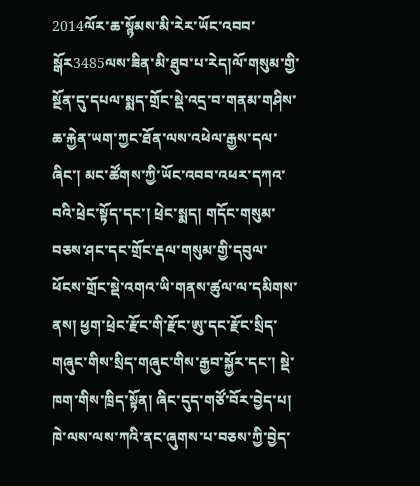2014ལོར་ཆ་སྙོམས་མི་རེར་ཡོང་འབབ་སྒོར3485ལས་ཟིན་མི་ཐུབ་པ་རེད།ལོ་གསུམ་གྱི་སྔོན་དུ་དཔལ་སྨད་གྲོང་སྡེ་འདྲ་བ་གནམ་གཤིས་ཆ་རྐྱེན་ཡག་ཀྱང་ཐོན་ལས་འཕེལ་རྒྱས་དལ་ཞིང་། མང་ཚོགས་ཀྱི་ཡོང་འབབ་འཕར་དཀའ་བའི་ཕྲེང་སྟོད་དང་། ཕྲེང་སྨད། གདོང་གསུམ་བཅས་ཤང་དང་གྲོང་རྡལ་གསུམ་གྱི་དབུལ་ཕོངས་གྲོང་སྡེ་འགའ་ཡི་གནས་ཚུལ་ལ་དམིགས་ནས། ཕྱག་ཕྲེང་རྫོང་གི་རྫོང་ཨུ་དང་རྫོང་སྲིད་གཞུང་གིས་སྲིད་གཞུང་གིས་རྒྱབ་སྐྱོར་དང་། སྡེ་ཁག་གིས་ཁྲིད་སྟོན། ཞིང་དུད་གཙོ་བོར་བྱེད་པ། ཁེ་ལས་ལས་ཀའི་ནང་ཞུགས་པ་བཅས་ཀྱི་བྱེད་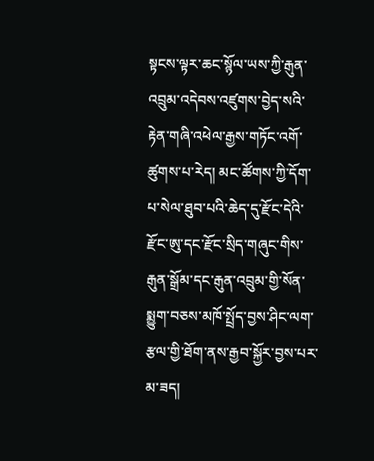སྟངས་ལྟར་ཆང་སྙོལ་ཡས་ཀྱི་རྒུན་འབྲུམ་འདེབས་འཛུགས་བྱེད་སའི་རྟེན་གཞི་འཕེལ་རྒྱས་གཏོང་འགོ་ཚུགས་པ་རེད། མང་ཚོགས་ཀྱི་དོག་པ་སེལ་ཐུབ་པའི་ཆེད་དུ་རྫོང་དེའི་རྫོང་ཨུ་དང་རྫོང་སྲིད་གཞུང་གིས་རྒུན་སྒྲོམ་དང་རྒུན་འབྲུམ་གྱི་སོན་སྨྱུག་བཅས་མཁོ་སྤྲོད་བྱས་ཤིང་ལག་རྩལ་གྱི་ཐོག་ནས་རྒྱབ་སྐྱོར་བྱས་པར་མ་ཟད།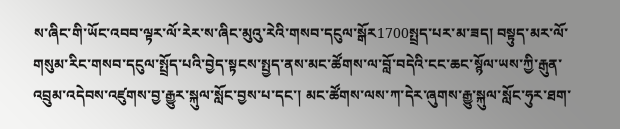ས་ཞིང་གི་ཡོང་འབབ་ལྟར་ལོ་རེར་ས་ཞིང་མུའུ་རེའི་གསབ་དངུལ་སྒོར1700སྤྲད་པར་མ་ཟད། བསྟུད་མར་ལོ་གསུམ་རིང་གསབ་དངུལ་སྤྲོད་པའི་བྱེད་སྟངས་སྤྱད་ནས་མང་ཚོགས་ལ་བློ་བདེའི་ངང་ཆང་སྙོལ་ཡས་ཀྱི་རྒུན་འབྲུམ་འདེབས་འཛུགས་བྱ་རྒྱུར་སྐུལ་སློང་བྱས་པ་དང་། མང་ཚོགས་ལས་ཀ་དེར་ཞུགས་རྒྱུ་སྐུལ་སློང་ཧུར་ཐག་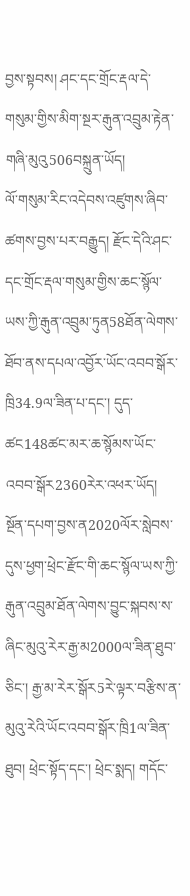བྱས་སྟབས། ཤང་དང་གྲོང་རྡལ་དེ་གསུམ་གྱིས་མིག་སྔར་རྒུན་འབྲུམ་རྟེན་གཞི་མུའུ506བསྐྲུན་ཡོད།
ལོ་གསུམ་རིང་འདེབས་འཛུགས་ཞིབ་ཚགས་བྱས་པར་བརྒྱུད། རྫོང་དེའི་ཤང་དང་གྲོང་རྡལ་གསུམ་གྱིས་ཆང་སྙོལ་ཡས་ཀྱི་རྒུན་འབྲུམ་ཏུན58ཐོན་ལེགས་ཐོབ་ནས་དཔལ་འབྱོར་ཡོང་འབབ་སྒོར་ཁྲི34.9ལ་ཟིན་པ་དང་། དུད་ཚང148ཚང་མར་ཆ་སྙོམས་ཡོང་འབབ་སྒོར2360རེར་འཕར་ཡོད། སྔོན་དཔག་བྱས་ན2020ལོར་སླེབས་དུས་ཕྱག་ཕྲེང་རྫོང་གི་ཆང་སྙོལ་ཡས་ཀྱི་རྒུན་འབྲུམ་ཐོན་ལེགས་བྱུང་སྐབས་ས་ཞིང་མུའུ་རེར་རྒྱ་མ2000ལ་ཟིན་ཐུབ་ཅིང་། རྒྱ་མ་རེར་སྒོར5རེ་ལྟར་བརྩིས་ན་མུའུ་རེའི་ཡོང་འབབ་སྒོར་ཁྲི1ལ་ཟིན་ཐུབ། ཕྲེང་སྟོད་དང་། ཕྲེང་སྨད། གདོང་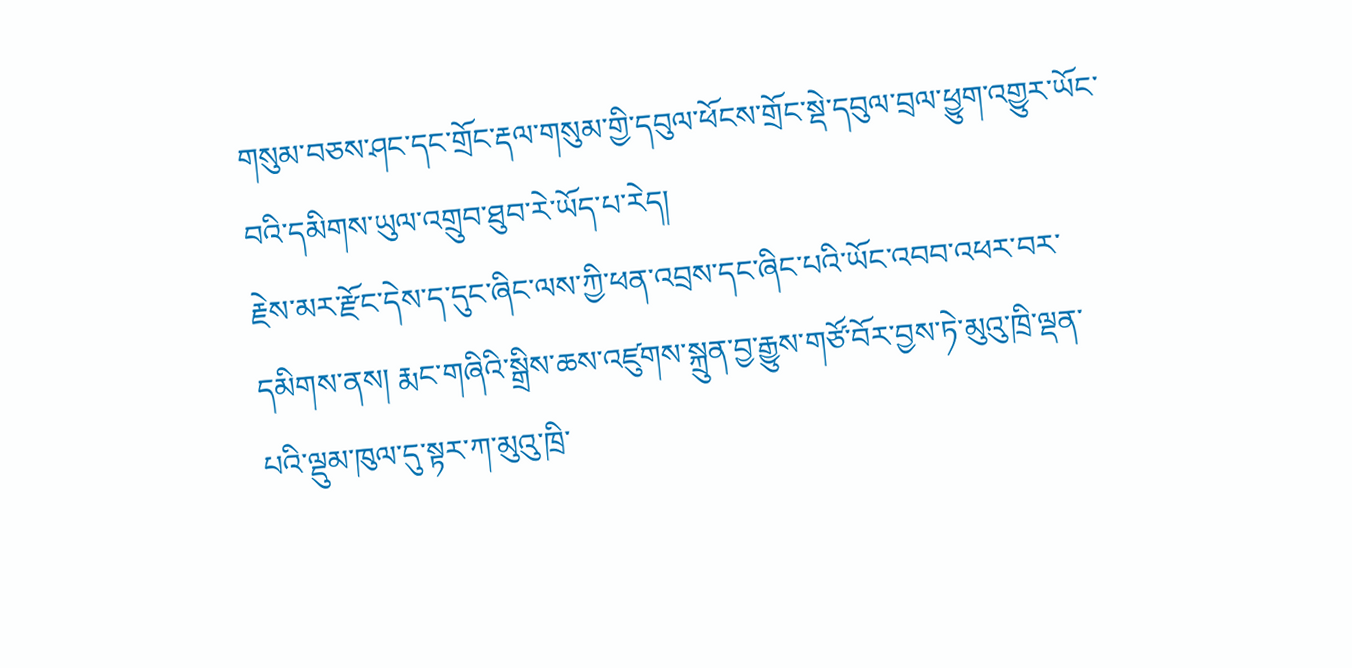གསུམ་བཅས་ཤང་དང་གྲོང་རྡལ་གསུམ་གྱི་དབུལ་ཕོངས་གྲོང་སྡེ་དབུལ་བྲལ་ཕྱུག་འགྱུར་ཡོང་བའི་དམིགས་ཡུལ་འགྲུབ་ཐུབ་རེ་ཡོད་པ་རེད།
རྗེས་མར་རྫོང་དེས་ད་དུང་ཞིང་ལས་ཀྱི་ཕན་འབྲས་དང་ཞིང་པའི་ཡོང་འབབ་འཕར་བར་དམིགས་ནས། རྨང་གཞིའི་སྒྲིས་ཆས་འཛུགས་སྐྲུན་བྱ་རྒྱུས་གཙོ་བོར་བྱས་ཏེ་མུའུ་ཁྲི་ལྡན་པའི་ལྡུམ་ཁུལ་དུ་སྟར་ཀ་མུའུ་ཁྲི་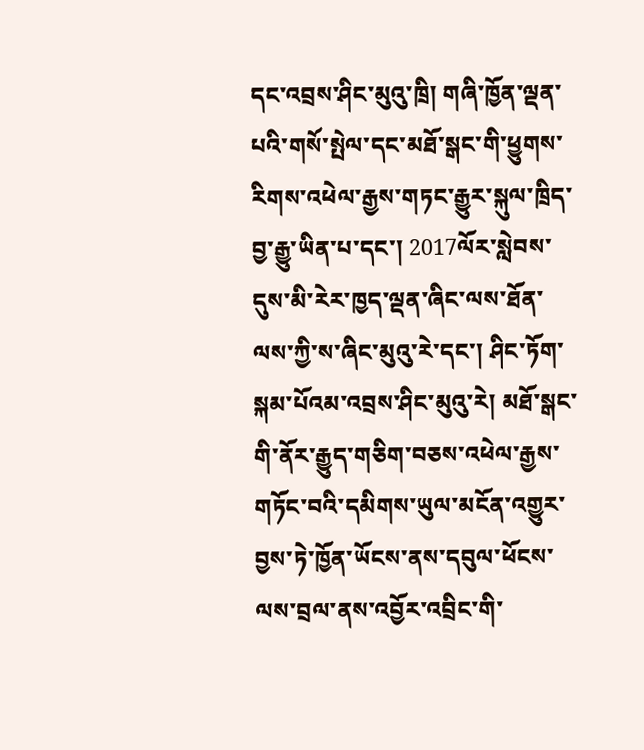དང་འབྲས་ཤིང་མུའུ་ཁྲི། གཞི་ཁྱོན་ལྡན་པའི་གསོ་སྤེལ་དང་མཐོ་སྒང་གི་ཕྱུགས་རིགས་འཕེལ་རྒྱས་གཏང་རྒྱུར་སྐུལ་ཁྲིད་བྱ་རྒྱུ་ཡིན་པ་དང་། 2017ལོར་སླེབས་དུས་མི་རེར་ཁྱད་ལྡན་ཞིང་ལས་ཐོན་ལས་ཀྱི་ས་ཞིང་མུའུ་རེ་དང་། ཤིང་ཏོག་སྐམ་པོའམ་འབྲས་ཤིང་མུའུ་རེ། མཐོ་སྒང་གི་ནོར་རྒྱུད་གཅིག་བཅས་འཕེལ་རྒྱས་གཏོང་བའི་དམིགས་ཡུལ་མངོན་འགྱུར་བྱས་ཏེ་ཁྱོན་ཡོངས་ནས་དབུལ་ཕོངས་ལས་བྲལ་ནས་འབྱོར་འབྲིང་གི་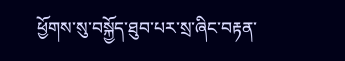ཕྱོགས་སུ་བསྐྱོད་ཐུབ་པར་སྲ་ཞིང་བརྟན་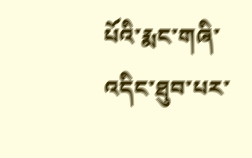པོའི་རྨང་གཞི་འདིང་ཐུབ་པར་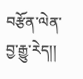བརྩོན་ལེན་བྱ་རྒྱུ་རེད།།